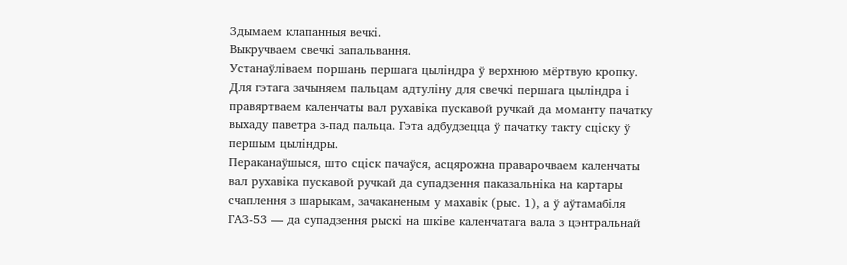Здымаем клапанныя вечкі.
Выкручваем свечкі запальвання.
Устанаўліваем поршань першага цыліндра ў верхнюю мёртвую кропку. Для гэтага зачыняем пальцам адтуліну для свечкі першага цыліндра і правяртваем каленчаты вал рухавіка пускавой ручкай да моманту пачатку выхаду паветра з-пад пальца. Гэта адбудзецца ў пачатку такту сціску ў першым цыліндры.
Пераканаўшыся, што сціск пачаўся, асцярожна праварочваем каленчаты вал рухавіка пускавой ручкай да супадзення паказальніка на картары счаплення з шарыкам, зачаканеным у махавік (рыс. 1), а ў аўтамабіля ГАЗ-53 — да супадзення рыскі на шківе каленчатага вала з цэнтральнай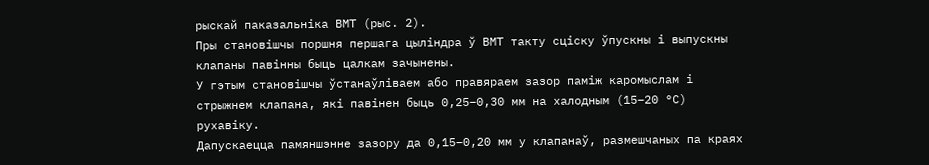рыскай паказальніка ВМТ (рыс. 2).
Пры становішчы поршня першага цыліндра ў ВМТ такту сціску ўпускны і выпускны клапаны павінны быць цалкам зачынены.
У гэтым становішчы ўстанаўліваем або правяраем зазор паміж каромыслам і стрыжнем клапана, які павінен быць 0,25–0,30 мм на халодным (15–20 °С) рухавіку.
Дапускаецца памяншэнне зазору да 0,15–0,20 мм у клапанаў, размешчаных па краях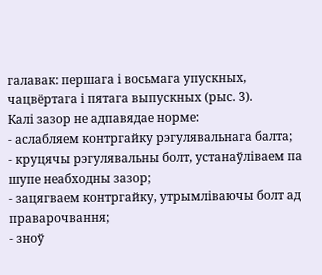галавак: першага і восьмага упускных, чацвёртага і пятага выпускных (рыс. 3).
Калі зазор не адпавядае норме:
- аслабляем контргайку рэгулявальнага балта;
- круцячы рэгулявальны болт, устанаўліваем па шупе неабходны зазор;
- зацягваем контргайку, утрымліваючы болт ад праварочвання;
- зноў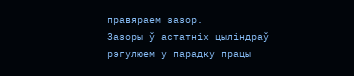правяраем зазор.
Зазоры ў астатніх цыліндраў рэгулюем у парадку працы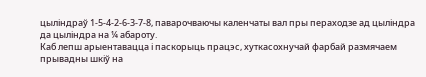цыліндраў 1-5-4-2-6-3-7-8, паварочваючы каленчаты вал пры пераходзе ад цыліндра да цыліндра на ¼ абароту.
Каб лепш арыентавацца і паскорыць працэс, хуткасохнучай фарбай размячаем прывадны шкіў на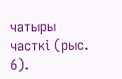чатыры часткі (рыс. 6).